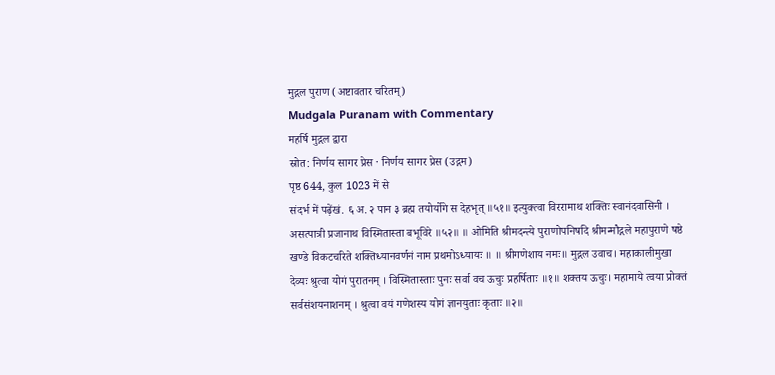मुद्गल पुराण (अष्टावतार चरितम्)
Mudgala Puranam with Commentary
महर्षि मुद्गल द्वारा
स्रोत: निर्णय सागर प्रेस · निर्णय सागर प्रेस (उद्गम)
पृष्ठ 644, कुल 1023 में से
संदर्भ में पढ़ेंखं. ६ अ. २ पान ३ ब्रह्म तयोर्योगे स देहभृत् ॥५१॥ इत्युक्त्वा विररामाथ शक्तिः स्वानंदवासिनी । असत्पात्री प्रजानाथ विस्मितास्ता बभूविरे ॥५२॥ ॥ ओमिति श्रीमदन्त्ये पुराणोपनिषदि श्रीमन्मौद्गले महापुराणे षष्ठे खण्डे विकटचरिते शक्तिध्यानवर्णनं नाम प्रथमोऽध्यायः ॥ ॥ श्रीगणेशाय नमः॥ मुद्गल उवाच। महाकालीमुखा देव्यः श्रुत्वा योगं पुरातनम् । विस्मितास्ताः पुनः सर्वा वच ऊचुः प्रहर्षिताः ॥१॥ शक्तय ऊचुः। महामाये त्वया प्रोक्तं सर्वसंशयनाशनम् । श्रुत्वा वयं गणेशस्य योगं ज्ञानयुताः कृताः ॥२॥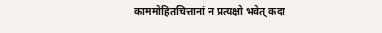काममोहितचित्तानां न प्रत्यक्षो भवेत् कदा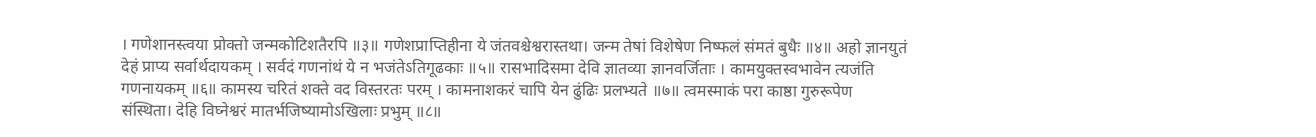। गणेशानस्त्वया प्रोक्तो जन्मकोटिशतैरपि ॥३॥ गणेशप्राप्तिहीना ये जंतवश्चेश्वरास्तथा। जन्म तेषां विशेषेण निष्फलं संमतं बुधैः ॥४॥ अहो ज्ञानयुतं देहं प्राप्य सर्वार्थदायकम् । सर्वदं गणनांथं ये न भजंतेऽतिगूढकाः ॥५॥ रासभादिसमा देवि ज्ञातव्या ज्ञानवर्जिताः । कामयुक्तस्वभावेन त्यजंति गणनायकम् ॥६॥ कामस्य चरितं शक्ते वद विस्तरतः परम् । कामनाशकरं चापि येन ढुंढिः प्रलभ्यते ॥७॥ त्वमस्माकं परा काष्ठा गुरुरूपेण संस्थिता। देहि विघ्नेश्वरं मातर्भजिष्यामोऽखिलाः प्रभुम् ॥८॥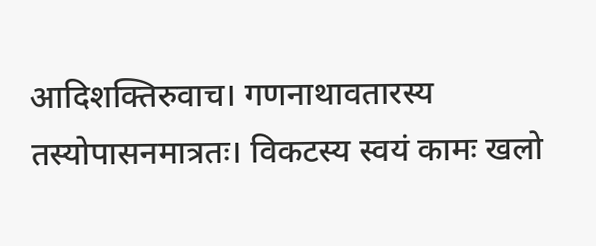आदिशक्तिरुवाच। गणनाथावतारस्य तस्योपासनमात्रतः। विकटस्य स्वयं कामः खलो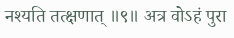नश्यति तत्क्षणात् ॥९॥ अत्र वोऽहं पुरा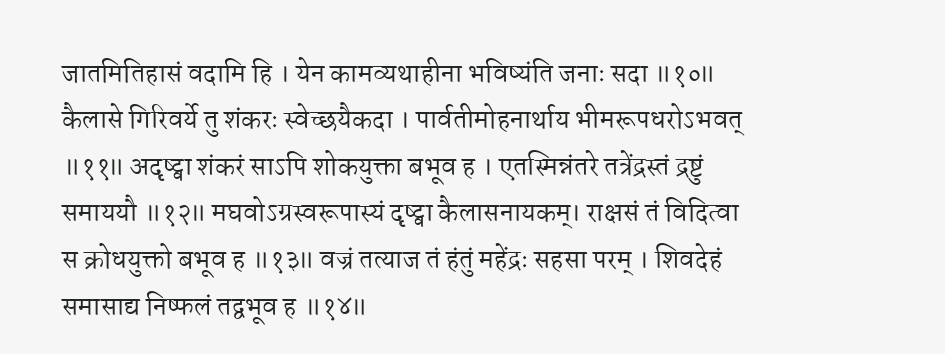जातमितिहासं वदामि हि । येन कामव्यथाहीना भविष्यंति जनाः सदा ॥१०॥ कैलासे गिरिवर्ये तु शंकरः स्वेच्छयैकदा । पार्वतीमोहनार्थाय भीमरूपधरोऽभवत् ॥११॥ अदृष्ट्वा शंकरं साऽपि शोकयुक्ता बभूव ह । एतस्मिन्नंतरे तत्रेंद्रस्तं द्रष्टुं समाययौ ॥१२॥ मघवोऽग्रस्वरूपास्यं दृष्ट्वा कैलासनायकम्। राक्षसं तं विदित्वा स क्रोधयुक्तो बभूव ह ॥१३॥ वज्रं तत्याज तं हंतुं महेंद्रः सहसा परम् । शिवदेहं समासाद्य निष्फलं तद्वभूव ह ॥१४॥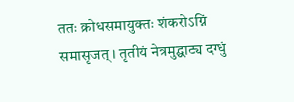ततः क्रोधसमायुक्तः शंकरोऽग्निं समासृजत् । तृतीयं नेत्रमुद्घाट्य दग्धुं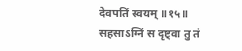देवपतिं स्वयम् ॥१५॥ सहसाऽग्निं स दृष्ट्वा तु तं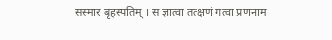सस्मार बृहस्पतिम् । स ज्ञात्वा तत्क्षणं गत्वा प्रणनाम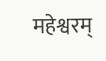महेश्वरम्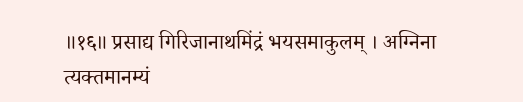॥१६॥ प्रसाद्य गिरिजानाथमिंद्रं भयसमाकुलम् । अग्निना त्यक्तमानम्यं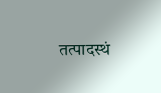तत्पादस्थं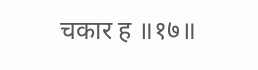चकार ह ॥१७॥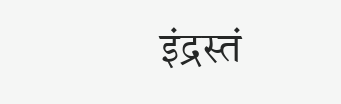इंद्रस्तं